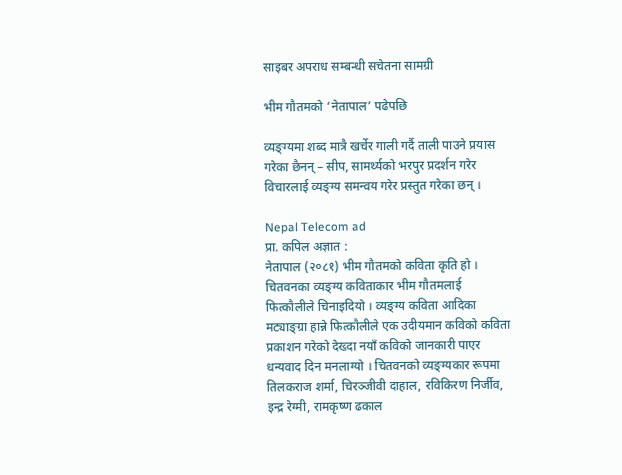साइबर अपराध सम्बन्धी सचेतना सामग्री

भीम गौतमको ‘नेतापाल’ पढेपछि

व्यङ्ग्यमा शब्द मात्रै खर्चेर गाली गर्दै ताली पाउने प्रयास गरेका छैनन् – सीप, सामर्थ्यको भरपुर प्रदर्शन गरेर विचारलाई व्यङ्ग्य समन्वय गरेर प्रस्तुत गरेका छन् ।

Nepal Telecom ad
प्रा. कपिल अज्ञात :
नेतापाल (२०८१) भीम गौतमको कविता कृति हो । चितवनका व्यङ्ग्य कविताकार भीम गौतमलाई फित्कौलीले चिनाइदियो । व्यङ्ग्य कविता आदिका मट्याङ्ग्रा हान्ने फित्कौलीले एक उदीयमान कविको कविता प्रकाशन गरेको देख्दा नयाँ कविको जानकारी पाएर धन्यवाद दिन मनलाग्यो । चितवनको व्यङ्ग्यकार रूपमा तिलकराज शर्मा, चिरञ्जीवी दाहाल, रविकिरण निर्जीव, इन्द्र रेग्मी, रामकृष्ण ढकाल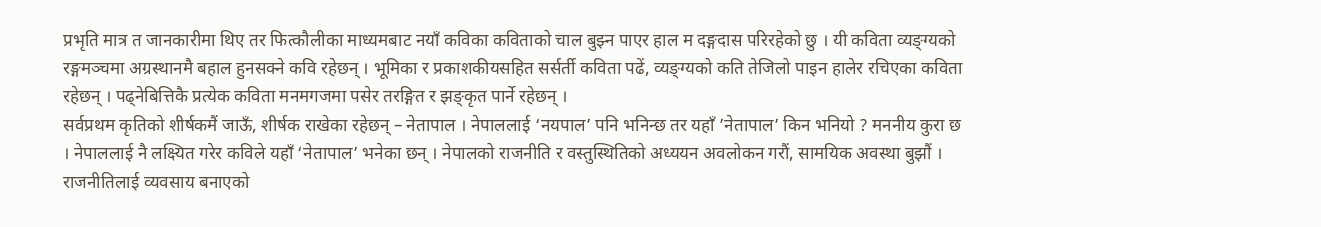प्रभृति मात्र त जानकारीमा थिए तर फित्कौलीका माध्यमबाट नयाँ कविका कविताको चाल बुझ्न पाएर हाल म दङ्गदास परिरहेको छु । यी कविता व्यङ्ग्यको रङ्गमञ्चमा अग्रस्थानमै बहाल हुनसक्ने कवि रहेछन् । भूमिका र प्रकाशकीयसहित सर्सर्ती कविता पढें, व्यङ्ग्यको कति तेजिलो पाइन हालेर रचिएका कविता रहेछन् । पढ्नेबित्तिकै प्रत्येक कविता मनमगजमा पसेर तरङ्गित र झङ्कृत पार्ने रहेछन् ।
सर्वप्रथम कृतिको शीर्षकमैं जाऊँ, शीर्षक राखेका रहेछन् – नेतापाल । नेपाललाई ‘नयपाल’ पनि भनिन्छ तर यहाँ ’नेतापाल’ किन भनियो ? मननीय कुरा छ । नेपाललाई नै लक्ष्यित गरेर कविले यहाँ ‘नेतापाल’ भनेका छन् । नेपालको राजनीति र वस्तुस्थितिको अध्ययन अवलोकन गरौं, सामयिक अवस्था बुझौं । राजनीतिलाई व्यवसाय बनाएको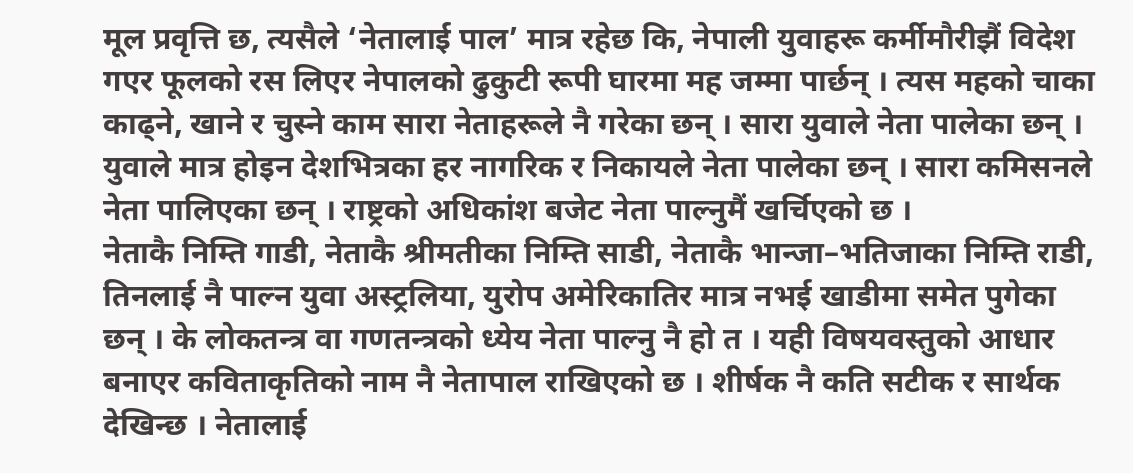मूल प्रवृत्ति छ, त्यसैले ‘नेतालाई पाल’ मात्र रहेछ कि, नेपाली युवाहरू कर्मीमौरीझैं विदेश गएर फूलको रस लिएर नेपालको ढुकुटी रूपी घारमा मह जम्मा पार्छन् । त्यस महको चाका काढ्ने, खाने र चुस्ने काम सारा नेताहरूले नै गरेका छन् । सारा युवाले नेता पालेका छन् । युवाले मात्र होइन देशभित्रका हर नागरिक र निकायले नेता पालेका छन् । सारा कमिसनले नेता पालिएका छन् । राष्ट्रको अधिकांश बजेट नेता पाल्नुमैं खर्चिएको छ ।
नेताकै निम्ति गाडी, नेताकै श्रीमतीका निम्ति साडी, नेताकै भान्जा–भतिजाका निम्ति राडी, तिनलाई नै पाल्न युवा अस्ट्रलिया, युरोप अमेरिकातिर मात्र नभई खाडीमा समेत पुगेका छन् । के लोकतन्त्र वा गणतन्त्रको ध्येय नेता पाल्नु नै हो त । यही विषयवस्तुको आधार बनाएर कविताकृतिको नाम नै नेतापाल राखिएको छ । शीर्षक नै कति सटीक र सार्थक देखिन्छ । नेतालाई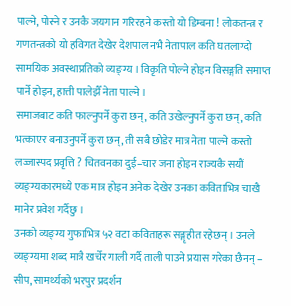पाल्ने, पोस्ने र उनकै जयगान गरिरहने कस्तो यो डिम्बना ! लोकतन्त्र र गणतन्त्रको यो हविगत देखेर देशपाल नभै नेतापाल कति घतलाग्दो सामयिक अवस्थाप्रतिको व्यङ्ग्य । विकृति पोल्ने होइन विसङ्गति समाप्त पार्ने होइन, हात्ती पालेझैँ नेता पाल्ने ।
समाजबाट कति फाल्नुपर्ने कुरा छन्, कति उखेल्नुपर्ने कुरा छन्, कति भत्काएर बनाउनुपर्ने कुरा छन्, ती सबै छोडेर मात्र नेता पाल्ने कस्तो लज्जास्पद प्रवृत्ति ? चितवनका दुई–चार जना होइन राज्यकै सयौं व्यङ्ग्यकारमध्ये एक मात्र होइन अनेक देखेर उनका कविताभित्र चाखै मानेर प्रवेश गर्दैछु ।
उनको व्यङ्ग्य गुफाभित्र ५२ वटा कविताहरू सङ्गृहीत रहेछन् । उनले व्यङ्ग्यमा शब्द मात्रै खर्चेर गाली गर्दै ताली पाउने प्रयास गरेका छैनन् – सीप, सामर्थ्यको भरपुर प्रदर्शन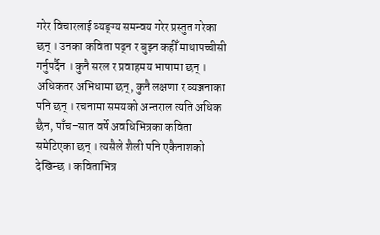गरेर विचारलाई व्यङ्ग्य समन्वय गरेर प्रस्तुत गरेका छन् । उनका कविता पढ्न र बुझ्न कहीँ माथापच्चीसी गर्नुपर्दैन । कुनै सरल र प्रवाहमय भाषामा छन् । अधिकतर अभिधामा छन्, कुनै लक्षणा र व्यञ्जनाका पनि छन् । रचनामा समयको अन्तराल त्यति अधिक छैन, पाँच–सात वर्षे अवधिभित्रका कविता समेटिएका छन् । त्यसैले शैली पनि एकैनाशको देखिन्छ । कविताभित्र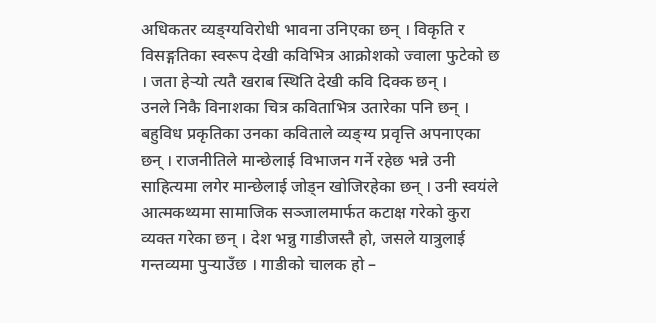अधिकतर व्यङ्ग्यविरोधी भावना उनिएका छन् । विकृति र विसङ्गतिका स्वरूप देखी कविभित्र आक्रोशको ज्वाला फुटेको छ । जता हेर्‍यो त्यतै खराब स्थिति देखी कवि दिक्क छन् ।
उनले निकै विनाशका चित्र कविताभित्र उतारेका पनि छन् । बहुविध प्रकृतिका उनका कविताले व्यङ्ग्य प्रवृत्ति अपनाएका छन् । राजनीतिले मान्छेलाई विभाजन गर्ने रहेछ भन्ने उनी साहित्यमा लगेर मान्छेलाई जोड्न खोजिरहेका छन् । उनी स्वयंले आत्मकथ्यमा सामाजिक सञ्जालमार्फत कटाक्ष गरेको कुरा व्यक्त गरेका छन् । देश भन्नु गाडीजस्तै हो, जसले यात्रुलाई गन्तव्यमा पुर्‍याउँछ । गाडीको चालक हो –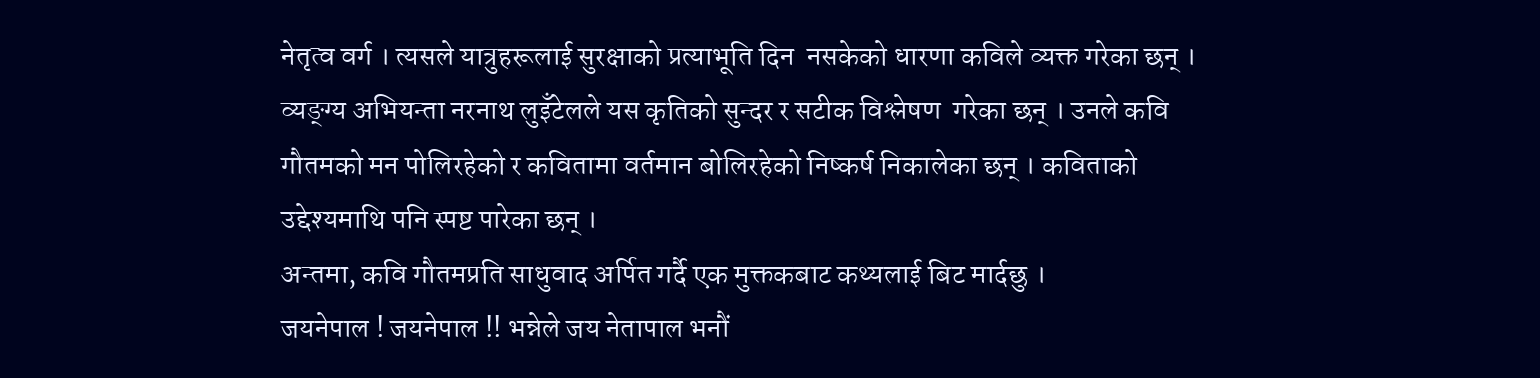नेतृत्व वर्ग । त्यसले यात्रुहरूलाई सुरक्षाको प्रत्याभूति दिन  नसकेको धारणा कविले व्यक्त गरेका छन् । व्यङ्ग्य अभियन्ता नरनाथ लुइँटेलले यस कृतिको सुन्दर र सटीक विश्लेषण  गरेका छन् । उनले कवि गौतमको मन पोलिरहेको र कवितामा वर्तमान बोलिरहेको निष्कर्ष निकालेका छन् । कविताको उद्देश्यमाथि पनि स्पष्ट पारेका छन् ।
अन्तमा, कवि गौतमप्रति साधुवाद अर्पित गर्दै एक मुक्तकबाट कथ्यलाई बिट मार्दछु ।
जयनेपाल ! जयनेपाल !! भन्नेले जय नेतापाल भनौं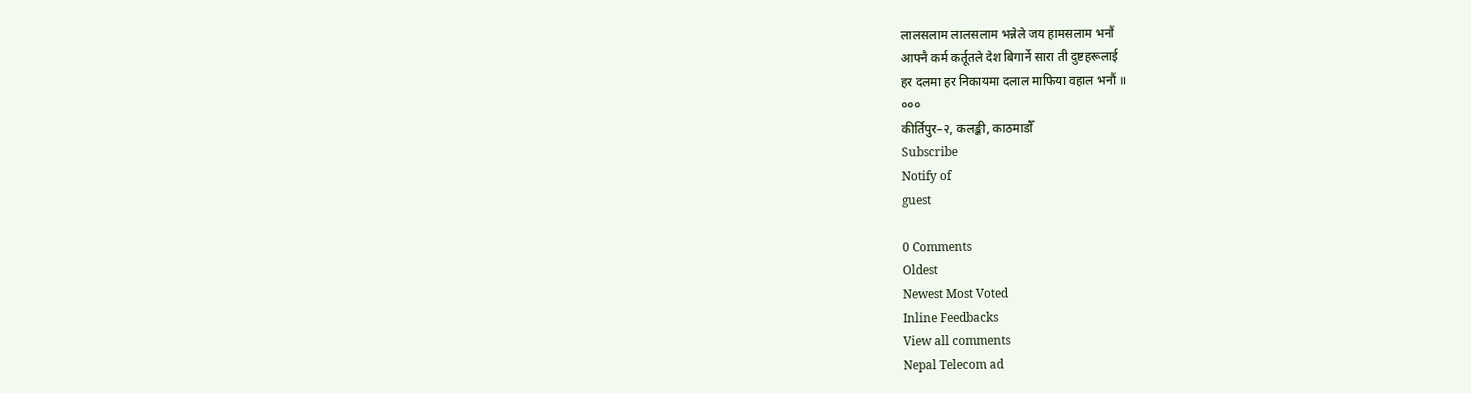लालसलाम लालसलाम भन्नेले जय हामसलाम भनौं
आफ्नै कर्म कर्तूतले देश बिगार्ने सारा ती दुष्टहरूलाई
हर दलमा हर निकायमा दलाल माफिया वहाल भनौं ॥
०००
कीर्तिपुर–२, कलङ्की, काठमाडौँ
Subscribe
Notify of
guest

0 Comments
Oldest
Newest Most Voted
Inline Feedbacks
View all comments
Nepal Telecom ad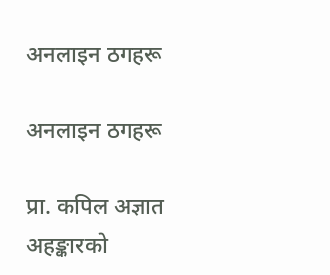अनलाइन ठगहरू

अनलाइन ठगहरू

प्रा. कपिल अज्ञात
अह‌ङ्कारको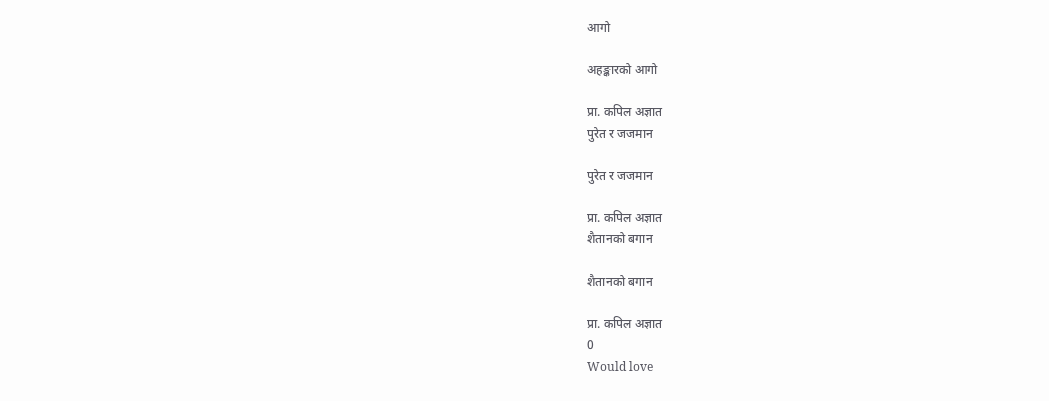आगो

अह‌ङ्कारको आगो

प्रा. कपिल अज्ञात
पुरेत र जजमान

पुरेत र जजमान

प्रा. कपिल अज्ञात
शैतानको बगान

शैतानको बगान

प्रा. कपिल अज्ञात
0
Would love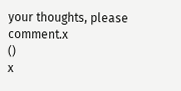your thoughts, please comment.x
()
x